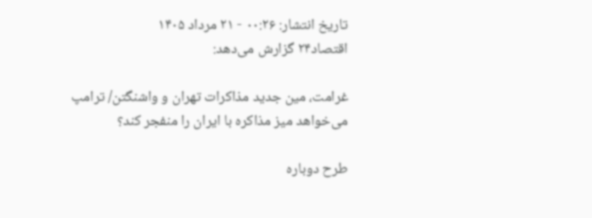تاریخ انتشار: ۰۰:۲۶ - ۲۱ مرداد ۱۴۰۵
اقتصاد۲۴ گزارش می‌دهد:

غرامت، مین جدید مذاکرات تهران و واشنگتن/ ترامپ می‌خواهد میز مذاکره با ایران را منفجر کند؟

طرح دوباره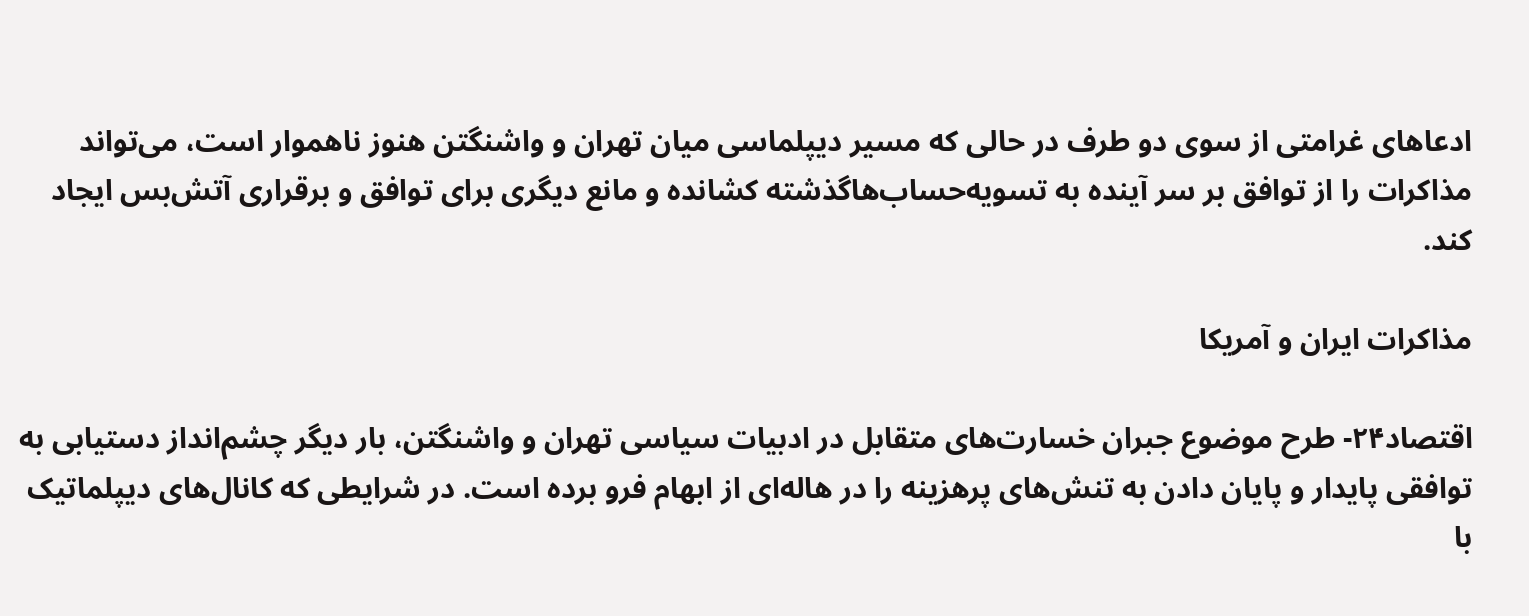ادعا‌های غرامتی از سوی دو طرف در حالی که مسیر دیپلماسی میان تهران و واشنگتن هنوز ناهموار است، می‌تواند مذاکرات را از توافق بر سر آینده به تسویه‌حساب‌هاگذشته کشانده و مانع دیگری برای توافق و برقراری آتش‌بس ایجاد کند.

مذاکرات ایران و آمریکا

اقتصاد۲۴- طرح موضوع جبران خسارت‌های متقابل در ادبیات سیاسی تهران و واشنگتن، بار دیگر چشم‌انداز دستیابی به توافقی پایدار و پایان دادن به تنش‌های پرهزینه را در هاله‌ای از ابهام فرو برده است. در شرایطی که کانال‌های دیپلماتیک با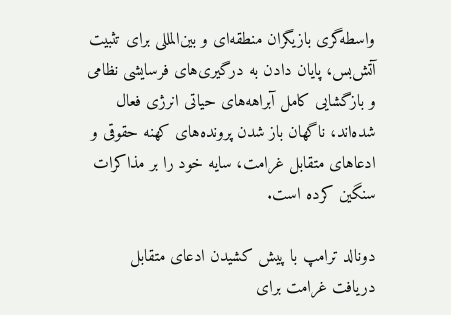واسطه‌گری بازیگران منطقه‌ای و بین‌المللی برای تثبیت آتش‌بس، پایان دادن به درگیری‌های فرسایشی نظامی و بازگشایی کامل آبراهه‌های حیاتی انرژی فعال شده‌اند، ناگهان باز شدن پرونده‌های کهنه حقوقی و ادعا‌های متقابل غرامت، سایه خود را بر مذاکرات سنگین کرده است.

دونالد ترامپ با پیش کشیدن ادعای متقابل دریافت غرامت برای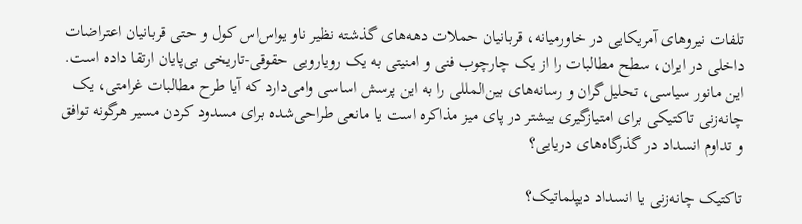تلفات نیرو‌های آمریکایی در خاورمیانه، قربانیان حملات دهه‌های گذشته نظیر ناو یواس‌اس کول و حتی قربانیان اعتراضات داخلی در ایران، سطح مطالبات را از یک چارچوب فنی و امنیتی به یک رویارویی حقوقی-تاریخی بی‌پایان ارتقا داده است. این مانور سیاسی، تحلیل‌گران و رسانه‌های بین‌المللی را به این پرسش اساسی وامی‌دارد که آیا طرح مطالبات غرامتی، یک چانه‌زنی تاکتیکی برای امتیازگیری بیشتر در پای میز مذاکره است یا مانعی طراحی‌شده برای مسدود کردن مسیر هرگونه توافق و تداوم انسداد در گذرگاه‌های دریایی؟

تاکتیک چانه‌زنی یا انسداد دیپلماتیک؟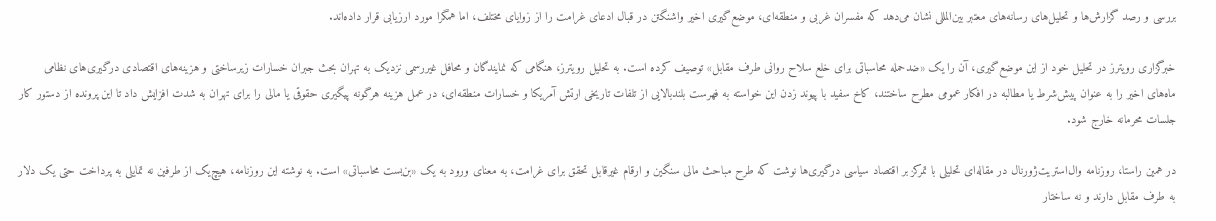بررسی و رصد گزارش‌ها و تحلیل‌های رسانه‌های معتبر بین‌المللی نشان می‌دهد که مفسران غربی و منطقه‌ای، موضع‌گیری اخیر واشنگتن در قبال ادعای غرامت را از زوایای مختلف، اما همگرا مورد ارزیابی قرار داده‌اند.

خبرگزاری رویترز در تحلیل خود از این موضع‌گیری، آن را یک «ضدحمله محاسباتی برای خلع سلاح روانی طرف مقابل» توصیف کرده است. به تحلیل رویترز، هنگامی که نمایندگان و محافل غیررسمی نزدیک به تهران بحث جبران خسارات زیرساختی و هزینه‌های اقتصادی درگیری‌های نظامی ماه‌های اخیر را به عنوان پیش‌شرط یا مطالبه در افکار عمومی مطرح ساختند، کاخ سفید با پیوند زدن این خواسته به فهرست بلندبالایی از تلفات تاریخی ارتش آمریکا و خسارات منطقه‌ای، در عمل هزینه هرگونه پیگیری حقوقی یا مالی را برای تهران به شدت افزایش داد تا این پرونده از دستور کار جلسات محرمانه خارج شود.

در همین راستا، روزنامه وال‌استریت‌ژورنال در مقاله‌ای تحلیلی با تمرکز بر اقتصاد سیاسی درگیری‌ها نوشت که طرح مباحث مالی سنگین و ارقام غیرقابل تحقق برای غرامت، به معنای ورود به یک «بن‌بست محاسباتی» است. به نوشته این روزنامه، هیچ‌یک از طرفین نه تمایلی به پرداخت حتی یک دلار به طرف مقابل دارند و نه ساختار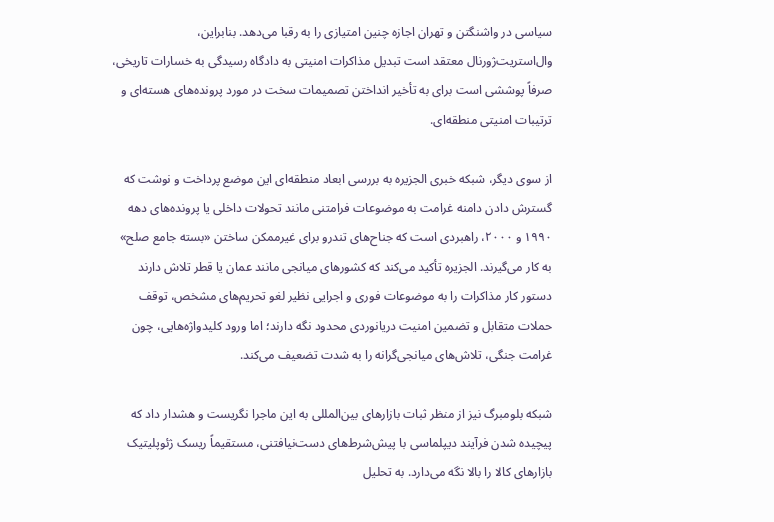سیاسی در واشنگتن و تهران اجازه چنین امتیازی را به رقبا می‌دهد. بنابراین، وال‌استریت‌ژورنال معتقد است تبدیل مذاکرات امنیتی به دادگاه رسیدگی به خسارات تاریخی، صرفاً پوششی است برای به تأخیر انداختن تصمیمات سخت در مورد پرونده‌های هسته‌ای و ترتیبات امنیتی منطقه‌ای.

از سوی دیگر، شبکه خبری الجزیره به بررسی ابعاد منطقه‌ای این موضع پرداخت و نوشت که گسترش دادن دامنه غرامت به موضوعات فرامتنی مانند تحولات داخلی یا پرونده‌های دهه ۱۹۹۰ و ۲۰۰۰، راهبردی است که جناح‌های تندرو برای غیرممکن ساختن «بسته جامع صلح» به کار می‌گیرند. الجزیره تأکید می‌کند که کشور‌های میانجی مانند عمان یا قطر تلاش دارند دستور کار مذاکرات را به موضوعات فوری و اجرایی نظیر لغو تحریم‌های مشخص، توقف حملات متقابل و تضمین امنیت دریانوردی محدود نگه دارند؛ اما ورود کلیدواژه‌هایی، چون غرامت جنگی، تلاش‌های میانجی‌گرانه را به شدت تضعیف می‌کند.

شبکه بلومبرگ نیز از منظر ثبات بازار‌های بین‌المللی به این ماجرا نگریست و هشدار داد که پیچیده شدن فرآیند دیپلماسی با پیش‌شرط‌های دست‌نیافتنی، مستقیماً ریسک ژئوپلیتیک بازار‌های کالا را بالا نگه می‌دارد. به تحلیل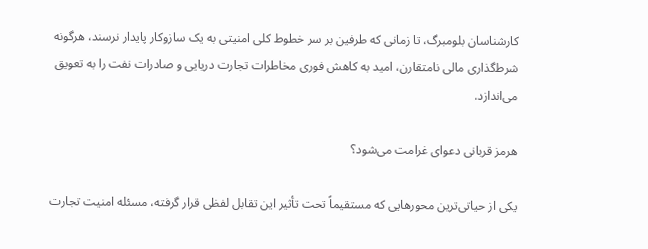کارشناسان بلومبرگ، تا زمانی که طرفین بر سر خطوط کلی امنیتی به یک سازوکار پایدار نرسند، هرگونه شرط‌گذاری مالی نامتقارن، امید به کاهش فوری مخاطرات تجارت دریایی و صادرات نفت را به تعویق می‌اندازد.

هرمز قربانی دعوای غرامت می‌شود؟

یکی از حیاتی‌ترین محور‌هایی که مستقیماً تحت تأثیر این تقابل لفظی قرار گرفته، مسئله امنیت تجارت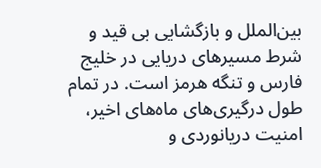بین‌الملل و بازگشایی بی قید و شرط مسیر‌های دریایی در خلیج فارس و تنگه هرمز است. در تمام طول درگیری‌های ماه‌های اخیر، امنیت دریانوردی و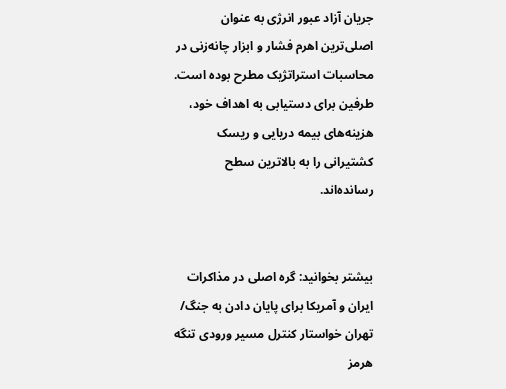جریان آزاد عبور انرژی به عنوان اصلی‌ترین اهرم فشار و ابزار چانه‌زنی در محاسبات استراتژیک مطرح بوده است. طرفین برای دستیابی به اهداف خود، هزینه‌های بیمه دریایی و ریسک کشتیرانی را به بالاترین سطح رسانده‌اند.


بیشتر بخوانید: گره اصلی در مذاکرات ایران و آمریکا برای پایان دادن به جنگ/ تهران خواستار کنترل مسیر ورودی تنگه هرمز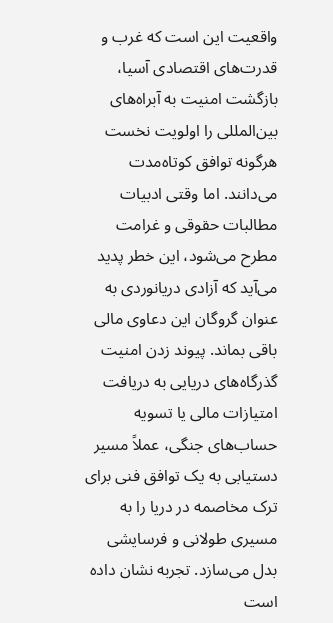واقعیت این است که غرب و قدرت‌های اقتصادی آسیا، بازگشت امنیت به آبراه‌های بین‌المللی را اولویت نخست هرگونه توافق کوتاه‌مدت می‌دانند. اما وقتی ادبیات مطالبات حقوقی و غرامت مطرح می‌شود، این خطر پدید می‌آید که آزادی دریانوردی به عنوان گروگان این دعاوی مالی باقی بماند. پیوند زدن امنیت گذرگاه‌های دریایی به دریافت امتیازات مالی یا تسویه حساب‌های جنگی، عملاً مسیر دستیابی به یک توافق فنی برای ترک مخاصمه در دریا را به مسیری طولانی و فرسایشی بدل می‌سازد. تجربه نشان داده است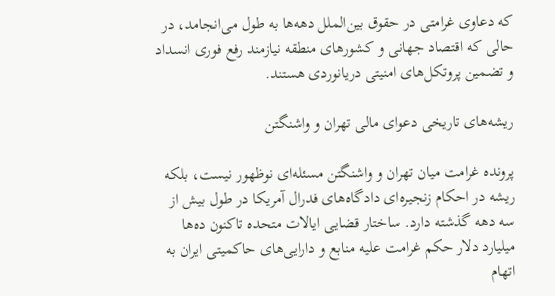که دعاوی غرامتی در حقوق بین‌الملل دهه‌ها به طول می‌انجامد، در حالی که اقتصاد جهانی و کشور‌های منطقه نیازمند رفع فوری انسداد و تضمین پروتکل‌های امنیتی دریانوردی هستند.

ریشه‌های تاریخی دعوای مالی تهران و واشنگتن

پرونده غرامت میان تهران و واشنگتن مسئله‌ای نوظهور نیست، بلکه ریشه در احکام زنجیره‌ای دادگاه‌های فدرال آمریکا در طول بیش از سه دهه گذشته دارد. ساختار قضایی ایالات متحده تاکنون ده‌ها میلیارد دلار حکم غرامت علیه منابع و دارایی‌های حاکمیتی ایران به اتهام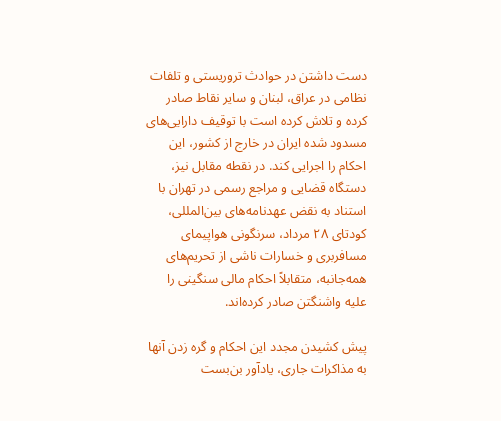دست داشتن در حوادث تروریستی و تلفات نظامی در عراق، لبنان و سایر نقاط صادر کرده و تلاش کرده است با توقیف دارایی‌های مسدود شده ایران در خارج از کشور، این احکام را اجرایی کند. در نقطه مقابل نیز، دستگاه قضایی و مراجع رسمی در تهران با استناد به نقض عهدنامه‌های بین‌المللی، کودتای ۲۸ مرداد، سرنگونی هواپیمای مسافربری و خسارات ناشی از تحریم‌های همه‌جانبه، متقابلاً احکام مالی سنگینی را علیه واشنگتن صادر کرده‌اند.

پیش کشیدن مجدد این احکام و گره زدن آنها به مذاکرات جاری، یادآور بن‌بست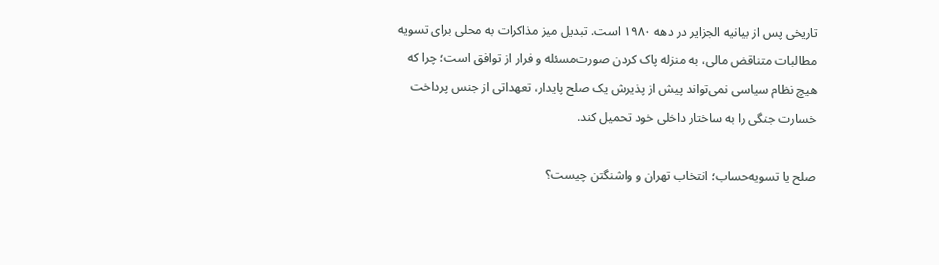تاریخی پس از بیانیه الجزایر در دهه ۱۹۸۰ است. تبدیل میز مذاکرات به محلی برای تسویه مطالبات متناقض مالی، به منزله پاک کردن صورت‌مسئله و فرار از توافق است؛ چرا که هیچ نظام سیاسی نمی‌تواند پیش از پذیرش یک صلح پایدار، تعهداتی از جنس پرداخت خسارت جنگی را به ساختار داخلی خود تحمیل کند.

صلح یا تسویه‌حساب؛ انتخاب تهران و واشنگتن چیست؟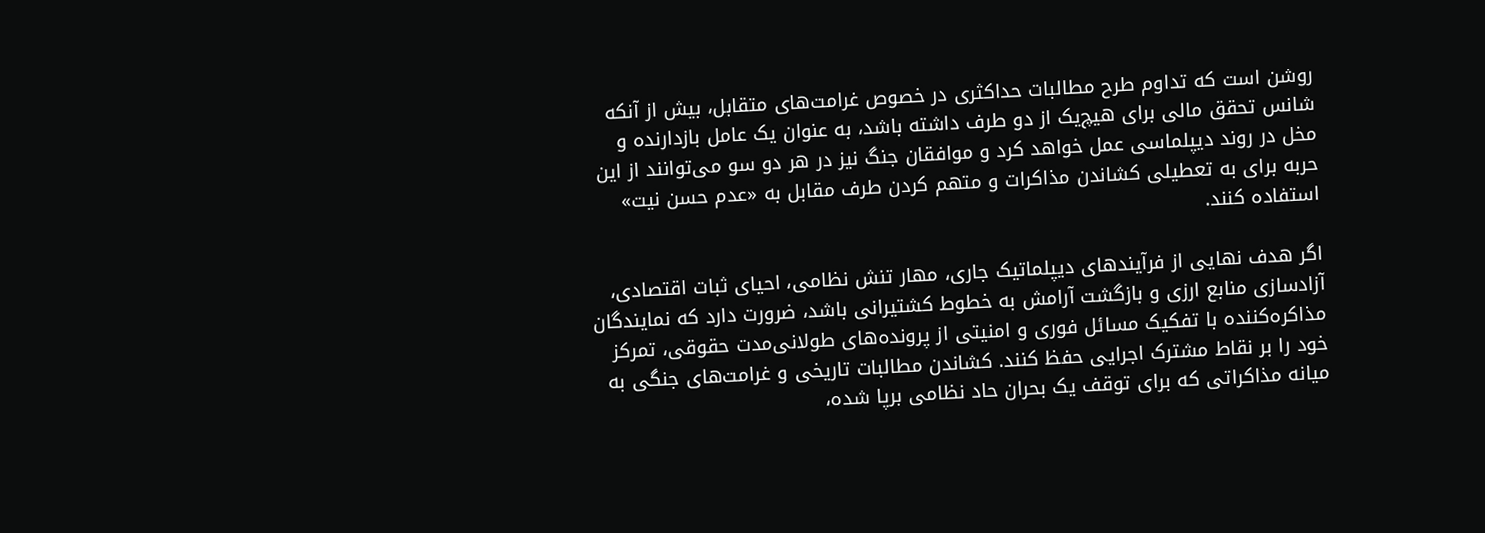روشن است که تداوم طرح مطالبات حداکثری در خصوص غرامت‌های متقابل، بیش از آنکه شانس تحقق مالی برای هیچ‌یک از دو طرف داشته باشد، به عنوان یک عامل بازدارنده و مخل در روند دیپلماسی عمل خواهد کرد و موافقان جنگ نیز در هر دو سو می‌توانند از این حربه برای به تعطیلی کشاندن مذاکرات و متهم کردن طرف مقابل به «عدم حسن نیت» استفاده کنند.

اگر هدف نهایی از فرآیند‌های دیپلماتیک جاری، مهار تنش نظامی، احیای ثبات اقتصادی، آزادسازی منابع ارزی و بازگشت آرامش به خطوط کشتیرانی باشد، ضرورت دارد که نمایندگان مذاکره‌کننده با تفکیک مسائل فوری و امنیتی از پرونده‌های طولانی‌مدت حقوقی، تمرکز خود را بر نقاط مشترک اجرایی حفظ کنند. کشاندن مطالبات تاریخی و غرامت‌های جنگی به میانه مذاکراتی که برای توقف یک بحران حاد نظامی برپا شده،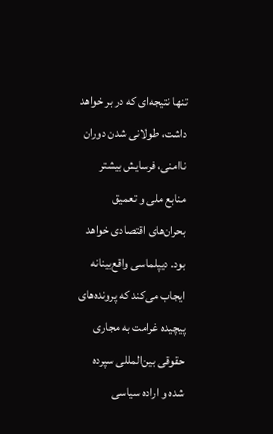تنها نتیجه‌ای که در بر خواهد داشت، طولانی شدن دوران ناامنی، فرسایش بیشتر منابع ملی و تعمیق بحران‌های اقتصادی خواهد بود. دیپلماسی واقع‌بینانه ایجاب می‌کند که پرونده‌های پیچیده غرامت به مجاری حقوقی بین‌المللی سپرده شده و اراده سیاسی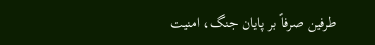طرفین صرفاً بر پایان جنگ، امنیت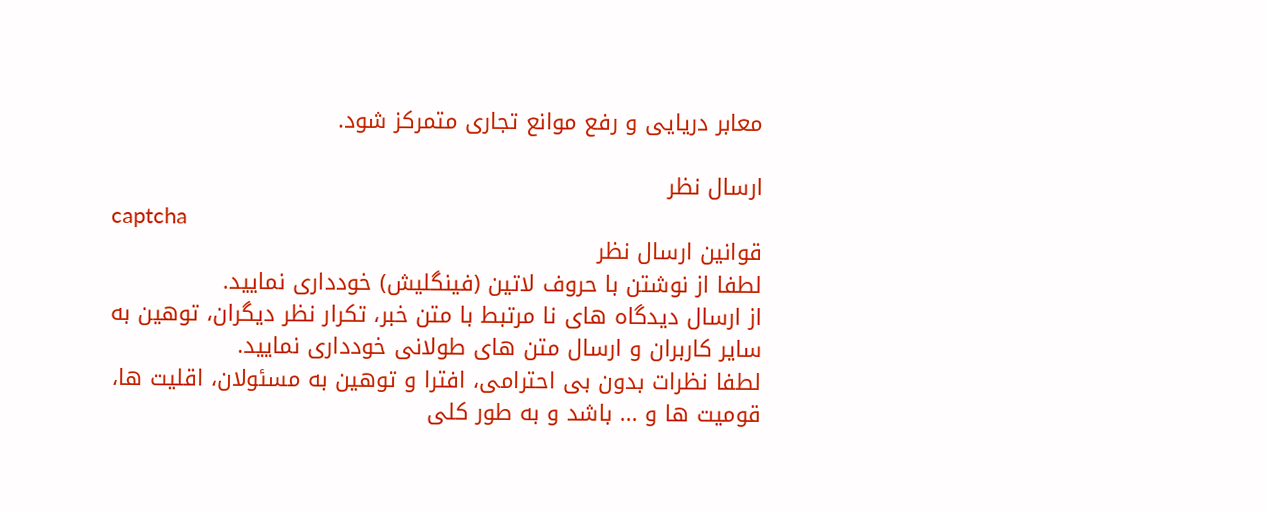معابر دریایی و رفع موانع تجاری متمرکز شود.

ارسال نظر
captcha
قوانین ارسال نظر
لطفا از نوشتن با حروف لاتین (فینگلیش) خودداری نمایید.
از ارسال دیدگاه های نا مرتبط با متن خبر، تکرار نظر دیگران، توهین به سایر کاربران و ارسال متن های طولانی خودداری نمایید.
لطفا نظرات بدون بی احترامی، افترا و توهین به مسئولان، اقلیت ها، قومیت ها و ... باشد و به طور کلی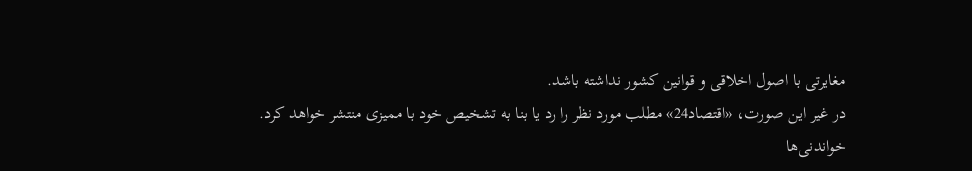مغایرتی با اصول اخلاقی و قوانین کشور نداشته باشد.
در غیر این صورت، «اقتصاد24» مطلب مورد نظر را رد یا بنا به تشخیص خود با ممیزی منتشر خواهد کرد.
خواندنی‌ها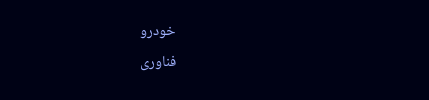خودرو
فناوری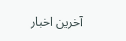آخرین اخبار